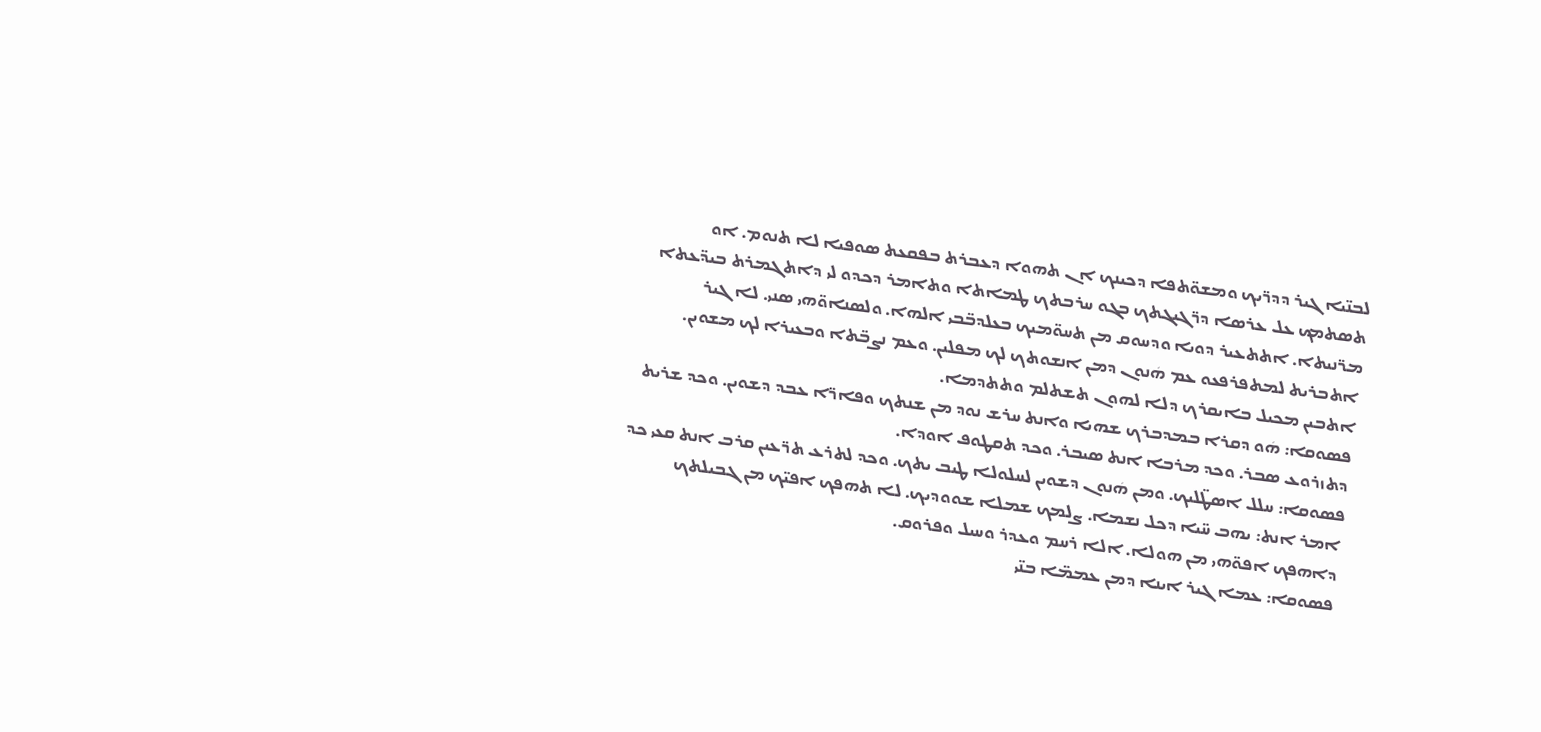ܠܒܢ̈ܝܐ ܓܝܪ ܕܕܪ̈ܝܟ ܘܡܫܘ̈ܬܦܐ ܕܟܝܢܟ ܐܢ ܬܗܘܐ ܕܥܒܪܬ ܒܦܩܥܬ ܣܘܦܝܐ ܠܐ ܬܢܘܡ. ܐܘ ܬܣܬܡܟ ܥܠ ܥܪܣܐ ܕܪ̈ܓܝܓܬܟ ܒܓܘ ܚܪܒܬܟ ܛܡܐܬܐ ܘܬܐܡܪ ܕܟܕܘ ܠܝ ܕܐܬܓܡܪܬ ܒܝܕ̈ܥܬܐ ܡܪ̈ܢܝܬܐ. ܐܬܬܥܝܪ ܕܘܝܐ ܘܕܚܘܩ ܡܢ ܬܚܘ̈ܡܝܟ ܒܥܠܕܒ̈ܒܝ ܐܠܗܐ. ܘܠܣܢܐܘ̈ܗܝ ܣܢܝ. ܠܐ ܓܝܪ ܐܬܒܪܝܬ ܠܡܬܦܪܦܥܘ ܥܡ ܗܿܢܘܢ ܕܡܢ ܐܢܫܘܬܟ ܠܟ ܡܦܠܝܢ. ܘܥܡ ܢܨܒ̈ܬܐ ܘܒܥܝܪܐ ܠܟ ܡܫܘܝܢ. ܐܬܒܝܢ ܡܟܝܠ ܒܐܝܩܪܟ ܕܠܐ ܠܗܘܢ ܬܫܬܠܡ ܘܬܬܕܡܐ.
ܦܣܘܩܐ: ܗܿܘ ܕܩܪܐ ܒܡܕܒܪܟ ܫܗܝܐ ܘܐܢܬ ܚܪܫ ܢܘܕ ܡܢ ܫܢܬܟ ܘܦܐܪ̈ܐ ܥܒܕ ܕܫܘܝܢ. ܘܟܕ ܫܪܝܬ ܕܬܙܪܘܥ ܣܒܪ. ܘܟܕ ܡܪܒܐ ܐܢܬ ܣܝܒܪ. ܘܟܕ ܬܩܛܘܦ ܐܘܕܐ.
ܦܣܘܩܐ: ܚܠܠ ܐܣܛ̈ܠܝܟ. ܘܡܢ ܗܿܢܘܢ ܕܫܘܝܢ ܠܚܠܘܠܐ ܛܝܒ ܝܬܟ. ܘܟܕ ܠܬܪܥ ܬܪ̈ܥܝܢ ܩܪܒ ܐܢܬ ܩܥܝ ܟܕ ܐܡܪ ܐܢܬ: ܝܗܒ ܚ̈ܝܐ ܕܟܠ ܢܫܡܐ. ܨܠܡܟ ܫܡܠܐ ܫܘܘܕܝܟ. ܠܐ ܬܗܦܟ ܐܦܝ̈ܟ ܡܢ ܓܒܝܠܬܟ ܕܐܗܦܟ ܐܦܘ̈ܗܝ ܡܢ ܗܘܠܐ. ܐܠܐ ܪܚܡ ܘܥܕܪ ܘܚܝܠ ܘܦܪܘܩ.
ܦܣܘܩܐ: ܥܡܐ ܓܝܪ ܐܝܢܐ ܕܡܢ ܥܡܡ̈ܐ ܒܢ̈ܝ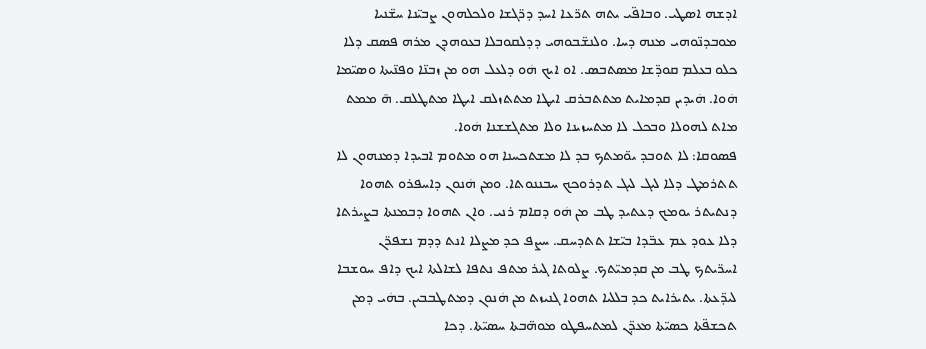ܐܕܫܗ ܐܣܛܝ. ܘܒܐܦ̈ܝ ܝܬܗ ܬܪ̈ܥܐ ܐܚܕ ܕܪ̈ܓܫܐ ܘܠܟܠܗܘܢ ܨܒܝ̈ܢܐ ܚܫ̈ܢܝܐ ܡܘܒܕܢ̈ܘܗܝ ܡܢܗ ܕܚܐ. ܘܠܢܫ̈ܒܘܗܝ ܕܕܠܩܘܒܠܐ ܒܥܘܗܕܢ ܡܪܗ ܦܣܩ ܕܠܐ ܟܠܘ ܒܥܠܡ ܩܘܕ̈ܫܐ ܡܣܬܒܣ. ܐܘ ܐܝܟ ܗܿܘ ܕܠܥܠ ܗܘ ܡܢ ܙܒܢ̈ܐ ܘܦܢ̈ܝܬܐ ܘܣܝ̈ܡܐ ܗܿܘܐ. ܗܿܝܕܝܢ ܩܕܡܐܝܬ ܡܬܬܒܪܩ ܐܝܛܐ ܡܬܬܙܠܩ ܐܝܛܐ ܡܬܛܠܩ. ܗ̄ ܡܡܬ ܡܐܬ ܠܗܘܠܐ ܘܒܟܠ ܠܐ ܡܬܚܙܝܢܐ ܘܠܐ ܡܬܓܫܫܢܐ ܗܿܘܐ.
ܦܣܘܩܐ: ܠܐ ܬܘܒܕ ܝܘ̈ܡܬܟ ܒܕ ܠܐ ܡܫܬܟܚܢܐ ܗܘ ܡܬܘܡ ܐܒܝܕܐ ܕܡܢܗܘܢ ܠܐ ܬܬܪܡܛ ܕܠܐ ܠܝܓ ܠܝܓ ܬܕܪܘܟܟ ܚܒܢܢܘܬܐ. ܘܡܢ ܗܿܢܘܢ ܕܐܚܦܪܘ ܬܗܘܐ ܕܢܬܝܬܪ ܝܘܡܟ ܕܥܬܝܕ ܛܒ ܡܢ ܗܿܘ ܕܩܐܡ ܪܢܝ. ܘܐܢ ܬܗܘܐ ܕܒܡܢܬܐ ܒܨܝܪܬܐ ܕܠܐ ܥܘܕ ܥܡ ܥܒ̈ܕܐ ܒܝ̈ܫܐ ܬܬܕܚܩ. ܚܨܦ ܟܕ ܡܨܠܐ ܐܢܬ ܕܕܡ ܢܫܦܪ̈ܢ ܐܚܪ̈ܝܬܟ ܛܒ ܡܢ ܩܕܡܝ̈ܬܟ. ܨܠܘܬܐ ܓܝܪ ܡܬܦ ܢܬܦܐ ܠܫܐܠܬܐ ܐܝܟ ܕܐܦ ܚܘܫܒܐ ܠܝܕ̈ܥܬܐ. ܝܬܝܪܐܝܬ ܟܕ ܒܠܠܝܐ ܬܗܘܐ ܓܢܝܙܬ ܡܢ ܗܿܢܘܢ ܕܡܬܛܒܒܝܢ. ܒܗܿܝ ܕܡܢ ܬܟܫܦ̈ܬܐ ܟܣܝ̈ܬܐ ܡܥܕ̈ܢ ܠܡܬܚܦܛܘ ܡܘܗ̈ܒܬܐ ܚܣܝ̈ܬܐ. ܕܟܐ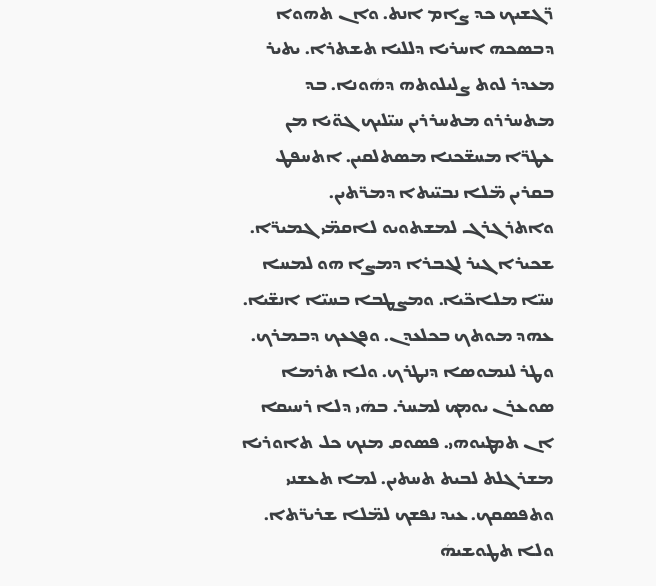ܪ̈ܓܫܝܟ ܟܕ ܨܐܡ ܐܢܬ. ܘܐܢ ܬܗܘܐ ܕܒܣܟܗ ܐܚܪܝܐ ܕܠܠܝܐ ܬܫܬܪܐ. ܝܬܝܪ ܡܥܕܪ ܠܘܬ ܨܠܝܠܘܬܗ ܕܗܿܘܢܐ. ܒܕ ܡܬܚܪܪܘ ܡܬܚܪܪܝܢ ܚܝ̈ܠܝܟ ܓܘ̈ܝܐ ܡܢ ܥܛܪ̈ܐ ܡܚܫ̈ܟܢܐ ܡܣܬܠܩܝܢ. ܐܬܚܦܛ ܒܩܪܝܢ ܡ̈ܠܐ ܢܒܝ̈ܝܬܐ ܕܡܪ̈ܬܝܢ. ܘܐܬܪܓܪܓ ܠܡܫܬܘܝܘ ܠܐܩܡ̈ܝ ܓܡܝܪ̈ܐ. ܫܟܝܪܐ ܓܝܪ ܠܓܒܪܐ ܕܡܨܐ ܗܘ ܠܡܚܐ ܚܝ̈ܐ ܡܠܐܟ̈ܝܐ. ܘܡܨܛܒܐ ܒܚܝ̈ܐ ܐܢܫ̈ܝܐ. ܥܗܕ ܡܘܬܟ ܒܟܠܥܕܢ. ܘܦܓܥܟ ܕܒܡܪܟ. ܘܛܪ ܠܢܡܘܣܐ ܕܢܛܪܟ. ܘܠܐ ܬܪܡܐ ܣܘܥܪܢ ܝܘܡܟ ܠܡܚܪ. ܒܗܿܝ ܕܠܐ ܪܚܝܩܐ ܐܢ ܬܡܛܝܘܗܝ. ܦܣܘܩ ܡܢܟ ܟܠ ܬܐܘܪܝܐ ܡܫܪܓܠܬ ܠܒܝܬ ܬܚܬܝܢ. ܠܡܐ ܬܥܫܢܝ ܘܬܦܣܩܟ. ܥܝܕ ܢܦܫܟ ܠܡ̈ܠܐ ܫܪܝܪ̈ܬܐ. ܘܠܐ ܬܛܘܫܝܗܿ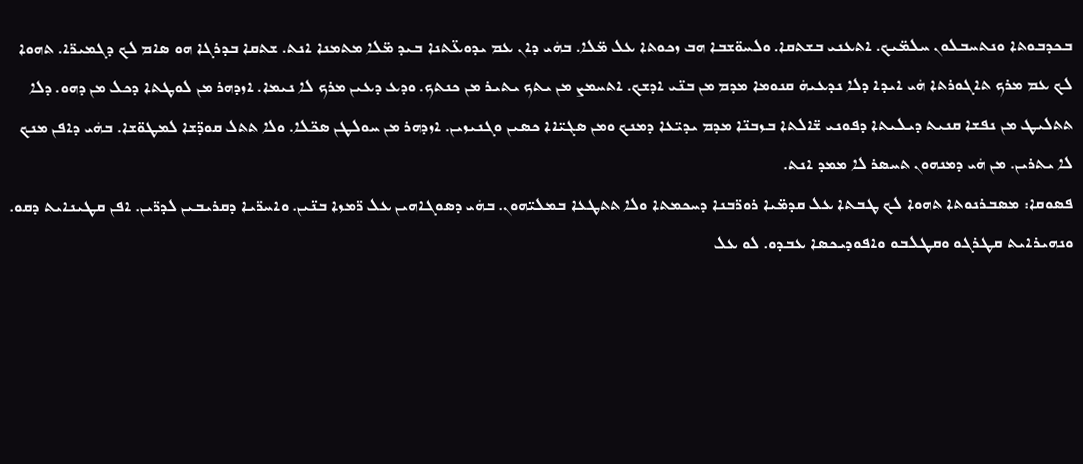ܒܟܕܒܘܬܐ ܘܢܬܚܒܠܘܢ ܚܠܡ̈ܝܟ. ܐܬܥܢܝ ܒܫܬܩܐ. ܘܠܚܘ̈ܫܒܐ ܗܒ ܙܟܘܬܐ ܥܠ ܡ̈ܠܐ. ܒܗܿܝ ܕܐܢ ܥܡ ܝܕܘܥ̈ܬܢܐ ܒܝܕ ܡ̈ܠܐ ܡܬܡܢܐ ܐܢܬ. ܫܬܩܐ ܒܕܪܓܐ ܗܘ ܣܐܡ ܠܟ ܕܓܡܝܪ̈ܐ. ܬܗܘܐ ܠܟ ܥܡ ܡܪܟ ܬܐܓܘܪܬܐ ܗܿܝ ܐܝܕܐ ܕܠܐ ܢܕܥܝܗܿ ܩܢܘܡܐ ܡܕܡ ܡܢ ܒܢ̈ܝ ܐܕܫܟ. ܐܬܚܡܨ ܡܢ ܝܬܟ ܝܬܝܪ ܡܢ ܟܢܬܟ. ܘܕܥ ܕܥܝܢ ܡܪܟ ܠܐ ܢܝܡܐ. ܐܙܕܗܪ ܡܢ ܠܘܛܬܐ ܕܟܠ ܡܢ ܕܗܘ. ܕܠܐ ܬܬܠܝܛ ܡܢ ܢܦܫܐ ܩܢܝܬ ܕܝܠܝܬܐ ܕܦܘܢܝ ܫ̈ܐܠܬܐ ܒܙܒܢ̈ܐ ܡܕܡ ܝܕܝ̈ܥܐ ܕܡܢܟ ܘܡܢ ܣܓܝ̈ܐܐ ܟܣܝܢ ܘܓܢܝܙܝܢ. ܐܙܕܗܪ ܡܢ ܚܘܠܛܢ ܣܟ̈ܠܐ. ܘܠܐ ܬܬܠ ܩܘܕ̈ܫܐ ܠܡܛܘ̈ܫܐ. ܒܗܿܝ ܕܐܦܢ ܡܢܟ ܠܐ ܝܬܪܝܢ. ܡܢ ܗܿܝ ܕܡܢܗܘܢ ܬܚܣܪ ܠܐ ܡܡܕ ܐܢܬ.
ܦܣܘܩܐ: ܡܣܒܪܢܘܬܐ ܬܗܘܐ ܠܟ ܛܒܬܐ ܥܠ ܩܕܡ̈ܝܐ ܪܘܪ̈ܒܢܐ ܕܚܟܡܬܐ ܘܠܐ ܬܬܛܥܐ ܒܡܠܝ̈ܗܘܢ. ܒܗܿܝ ܕܣܘܓܐܗܝܢ ܥܠ ܪ̈ܡܙܐ ܒܢ̈ܝܢ. ܘܐܚܪ̈ܝܐ ܕܩܪܝܒܝܢ ܠܕܪ̈ܝܢ. ܐܦܢ ܩܛܝܢܐܝܬ ܕܩܘ. ܘܢܗܝܪܐܝܬ ܩܛܪܓܘ ܘܩܛܠܒܘ ܘܐܦܘܕܝܟܣܐ ܥܒܕܘ. ܠܘ ܥܠ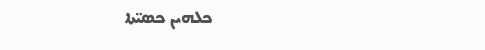ܟܠܗܝܢ ܟܣܝ̈ܬܐ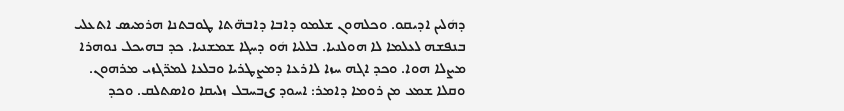ܕܗܿܠܝܢ ܐܕܝܩܘ. ܘܟܠܗܘܢ ܫܠܡܘ ܕܐܒܐ ܕܐܒܗ̈ܬܐ ܛܘܒܬܢܐ ܗܪܡܝܣ ܐܬܥܠܝ ܒܢܦܫܗ ܠܥܠܡܐ ܠܐ ܗܘܠܢܝܐ. ܒܠܠܝܐ ܗܿܘ ܕܚܓܐ ܫܡܫܢܝܐ. ܟܕ ܒܗܝܟܠ ܢܘܗܪܐ ܡܨܠܐ ܗܘܐ. ܘܟܕ ܐܓܗ ܚܙܐ ܠܐܪܥܐ ܕܡܨܛܪܝܐ ܘܒܠܥܐ ܠܡܪ̈ܓܙܝ ܡܪܗܘܢ. ܘܩܠܐ ܫܡܥ ܡܢ ܪܘܡܐ ܕܐܡܪ: ܐܚܘܕ ىܒܚܒܠ ܙܠܝܩܐ ܘܐܣܬܠܩ. ܘܟܕ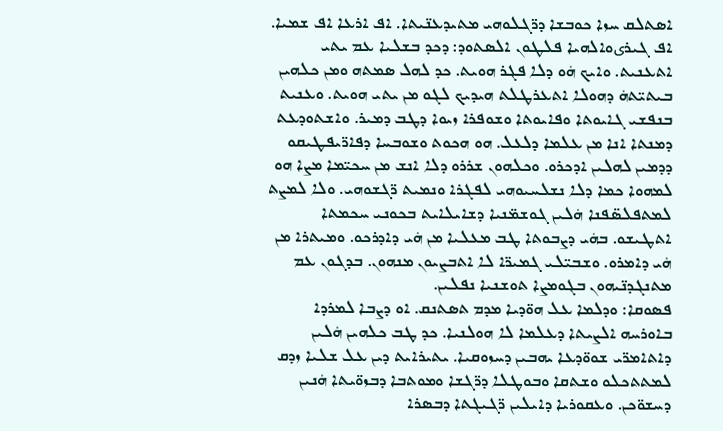ܐܣܬܠܩ ܚܙܐ ܟܘܒܫܐ ܕܪ̈ܓܠܘܗܝ ܡܬܝܕܥܢ̈ܝܬܐ. ܐܦ ܐܪܥܐ ܐܦ ܫܡܝܐ. ܐܦ ܓܝܪىܘܐܠܗܝܐ ܦܠܛܘܢ ܐܠܣܬܘܕ: ܕܟܕ ܒܫܠܝܐ ܥܡ ܝܬܝ ܐܬܥܢܝܬ. ܘܐܝܟ ܗܿܘ ܕܠܐ ܦܓܪ ܗܘܝܬ. ܟܕ ܠܗܠ ܣܡܬܗ ܘܡܢ ܟܠܗܝܢ ܒܝܬܝ̈ܬܗܿ ܕܗܘܠܐ ܐܬܥܪܛܠܬ ܗܝܕܝܟ ܠܓܘ ܡܢ ܝܬܝ ܗܘܝܬ. ܘܥܢܝܬ ܒܢܦܫܝ ܓܐܝܘܬܐ ܘܦܐܝܘܬܐ ܘܫܘܦܪܐ ܙܝܘܐ ܕܛܒ ܕܡܝܪ. ܘܐܫܬܘܕܥܬ ܕܡܢܬܐ ܐܢܐ ܡܢ ܥܠܡܐ ܕܠܥܠ. ܗܘ ܗܟܘܬ ܘܫܘܒܚܐ ܕܦܐܪ̈ܝܦܛܝܩܘ ܕܕܡܝܢ ܠܗܠܝܢ ܐܕܟܪܘ. ܘܟܠܗܘܢ ܫܪܪܘ ܕܠܐ ܐܢܫ ܡܢ ܚܟܝ̈ܡܐ ܡܨܐ ܗܘ ܠܡܗܘܐ ܟܡܐ ܕܠܐ ܢܫܠܚܝܘܗܝ ܠܦܓܪܐ ܘܢܡܝܬ ܪ̈ܓܫܘܗܝ. ܘܠܐ ܠܡܨܬ ܠܡܬܦܠܣ̈ܦܢܐ ܗܿܠܝܢ ܓܘܫܡ̈ܢܝܐ ܕܫܐܝܠܐܝܬ ܒܟܘܢܝ ܚܟܡܬܐ ܐܬܛܝܫܘ. ܒܗܿܝ ܕܨܒܘܬܐ ܛܒ ܡܥܠܝܐ ܡܢ ܗܿܝ ܕܐܕܪܟܘ. ܘܡܝܬܪܐ ܡܢ ܗܿܝ ܕܐܡܪܘ. ܘܫܒܝ̈ܠܝ ܓܡܝܪ̈ܐ ܠܐ ܐܬܒܨܝܘܢ ܡܢܗܘܢ. ܒܕܓܘܢ ܥܡ ܡܬܢܓܕܢ̈ܝܗܘܢ ܒܓܘܡܨܐ ܬܘܫܢܝܐ ܢܦܠܝܢ.
ܦܣܘܩܐ: ܘܕܠܡܐ ܥܠ ܗܘ̈ܕܝܐ ܡܕܡ ܬܣܬܢܩ. ܐܘ ܕܨܒܐ ܠܡܪܕܐ ܒܐܘܪܚܗ ܐܠܨܝܬܐ ܕܥܠܡܐ ܠܐ ܗܘܠܢܝܐ. ܟܕ ܛܒ ܟܠܗܝܢ ܗܿܠܝܢ ܕܐܬܐܡܪ̈ܝ ܫܘܘ̈ܕܥܐ ܝܗܒܝܢ ܕܚܙܘܩܝܐ. ܝܬܝܪܐܝܬ ܕܝܢ ܥܠ ܫܠܝܐ ܙܕܩ ܠܡܬܬܟܠܘ ܘܫܬܩܐ ܘܒܘܛܠܐ ܕܪ̈ܓܫܐ ܘܡܘܬܒܐ ܕܒܙܘ̈ܝܬܐ ܗܿܢܝܢ ܕܚܫܘ̈ܟܢ. ܘܥܩܘܪܝܐ ܕܐܝܠܝܢ ܪ̈ܓܝܓܬܐ ܕܒܣܪܐ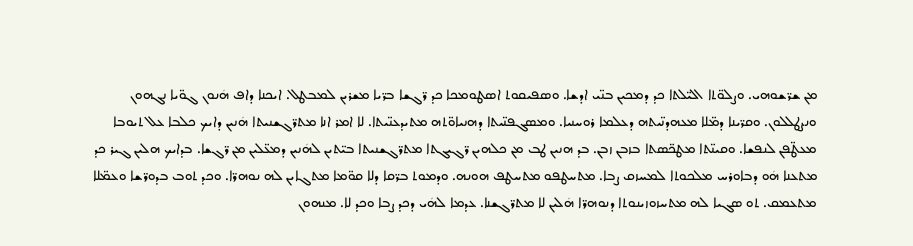ܡܢ ܫܪ̈ܫܘܗܝ. ܘܨܠܘ̈ܬܐ ܐܠܝ̈ܠܬܐ ܟܕ ܕܡܟܝܢ ܒܢ̈ܝ ܐܕܫܐ. ܘܣܦܝܩܘܬ ܐܣܛܘܡܟܐ ܟܕ ܪ̈ܓܫܐ ܒܪ̈ܝܐ ܡܫܪܝܢ ܠܡܒܛܠ. ܐܝܟܢܐ ܕܐܦ ܗܿܢܘܢ ܓܘ̈ܝܐ ܢܓܗܘܢ ܘܢܨܛܠܠܘܢ. ܘܩܪ̈ܝܢܐ ܕܡ̈ܠܐ ܡܥܗܕܢ̈ܝܬܗ ܕܥܠܡܐ ܪܘܚܢܝܐ. ܘܡܣܓܦܢ̈ܝܬܐ ܕܗܢܝܐܘ̈ܬܗ ܡܬܝܕܥܢ̈ܝܬܐ. ܠܐ ܐܡܪ ܐܢܐ ܡܬܪ̈ܓܫܢܝܬܐ ܗܿܢܝܢ ܕܐܝܟ ܟܠܒܐ ܥܠ ܬܝܘܒܐ ܡܥܛ̈ܦܢ ܠܢܦܫܐ. ܘܩܝܢ̈ܬܐ ܡܛܟ̈ܣܬܐ ܒܙܒܢ ܙܒܢ. ܒܕ ܗܢܝܢ ܛܒ ܡܢ ܟܠܗܝܢ ܪ̈ܓܝܓܬܐ ܡܬܪ̈ܓܫܢܝܬܐ ܒܝ̈ܬܝܢ ܠܗܿܢܝܢ ܕܡܥ̈ܠܝܢ ܡܢ ܪ̈ܓܫܐ. ܒܕܐܝܟ ܗܠܝܢ ܓܝܪ ܟܕ ܡܬܥܢܐ ܗܿܘ ܕܒܐܘܪܚ ܡܠܟܘܬܐ ܠܡܚܙܩ ܨܒܐ. ܡܬܚܛܦܘ ܡܬܚܛܦ ܗܘܢܗ. ܘܕܡܘܬ ܒܪ̈ܩܐ ܕܠܐ ܩܘ̈ܡܐ ܡܬܓܐܝܢ ܠܗ ܢܘܗܪ̈ܐ. ܘܟܕ ܬܘܒ ܒܕܘܪ̈ܫܐ ܘܥܡ̈ܠܐ ܡܬܥܡܩ. ܬܘ ܣܓܝܐ ܠܗ ܡܬܚܙܘܙܝܢܘܬܐ ܕܢܘܗܪ̈ܐ ܗܿܠܝܢ ܠܐ ܡܬܪ̈ܓܫܢܐ. ܥܕܡܐ ܠܗܿܝ ܕܟܕ ܨܒܐ ܘܟܕ ܠܐ. ܡܢܗܘܢ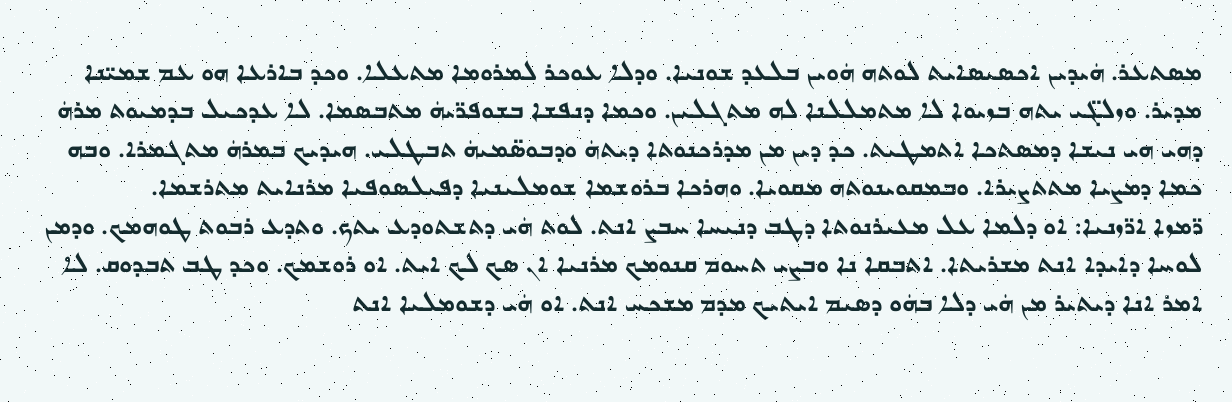ܡܣܬܥܪ. ܗܿܝܕܝܢ ܐܟܣܝܣܐܝܬ ܠܘܬܗ ܗܿܘܝܢ ܒܠܥܕ ܫܘܢܝܐ. ܘܕܠܐ ܥܘܟܪ ܠܡܪܘܡܐ ܡܬܥܠܐ. ܘܟܕ ܒܐܪܥܐ ܗܘ ܥܡ ܫܡܝ̈ܢܐ ܡܕܝܪ. ܘܙܠܓ̈ܝ ܝܬܗ ܒܙܝܘܐ ܠܐ ܡܬܡܠܠܢܐ ܠܗ ܡܬܓܠܝܢ. ܘܟܡܐ ܕܢܦܫܐ ܒܫܘܦܪ̈ܝܗܿ ܡܬܒܣܡܐ. ܠܐ ܥܕܟܝܠ ܒܕܡܝܘܬ ܡܪܗܿ ܕܗܝ ܗܝ ܢܝܫܐ ܕܡܣܬܟܐ ܐܬܡܛܝܬ. ܟܕ ܕܝܢ ܡܢ ܡܕܪܟܢܘܬܐ ܕܝܬܗܿ ܘܕܒܘܣ̈ܡܝܗܿ ܬܒܛܠܝ. ܗܝܕܝܟ ܒܡܪܗܿ ܡܬܓܡܪܐ. ܘܒܗ ܟܡܐ ܕܡܨܝܐ ܡܬܬܨܝܪܐ. ܘܒܡܩܘܝܢܘܬܗ ܡܩܘܝܐ. ܘܗܪܟܐ ܒܪܘܫܡܐ ܫܘܡܠܝܢܝܐ ܕܦܝܠܣܘܦܝܐ ܡܪܢܐܝܬ ܡܬܪܫܡܐ.
ܪ̈ܡܙܐ ܐܪ̈ܙܢܝܐ: ܐܘ ܕܠܡܐ ܥܠ ܡܥܝܪܢܘܬܐ ܕܛܒ ܕܢܝܚܐ ܚܒܨ ܐܢܬ. ܠܘܬ ܗܿܝ ܕܬܫܬܘܕܥ ܝܬܟ. ܘܬܕܥ ܪܒܘܬ ܛܘܗܡܟ. ܘܕܡܢ ܠܘܚܐ ܕܐܝܕܐ ܐܢܬ ܡܫܪܝܬܐ. ܐܬܒܩܐ ܢܐ ܘܒܨܝ ܬܚܘܡ ܩܢܘܡܟ ܡܪܢܝܐ ܐܢ ܣܟ ܠܟ ܐܝܬ. ܐܘ ܪܘܫܡܟ. ܘܟܕ ܛܒ ܬܒܕܘܩ. ܠܐ ܐܡܪ ܐܢܐ ܕܝܬܝܪ ܡܢ ܗܿܝ ܕܠܐ ܒܗܿܘ ܕܣܝܡ ܐܝܬܝܟ ܡܕܡ ܡܫܟܚ ܐܢܬ. ܐܘ ܗܿܝ ܕܫܘܡܠܝܐ ܐܢܬ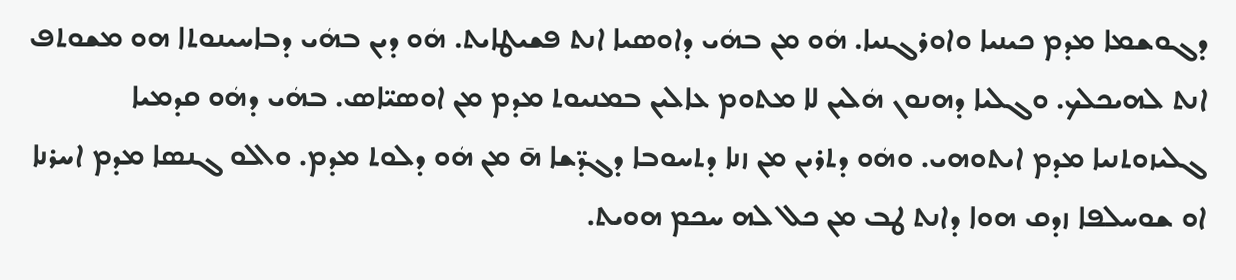ܕܓܘܫܡܐ ܡܕܡ ܟܝܢܝܐ ܘܐܘܪܓܢܝܐ. ܗܿܘ ܡܢ ܒܗܿܝ ܕܐܘܣܝܐ ܐܢܬ ܦܫܝܛܐܝܬ. ܗܿܘ ܕܝܢ ܒܗܿܝ ܕܒܐܚܝܢܘܬܐ ܗܘ ܡܫܘܬܦ ܐܢܬ ܠܗܝܟܠܟ. ܘܓܠܝܐ ܕܗܢܘܢ ܗܿܠܝܢ ܠܐ ܡܬܘܡ ܥܐܠܝܢ ܒܡܢܝܘܬ ܡܕܡ ܡܢ ܐܘܣܝ̈ܐܣ. ܒܗܿܝ ܕܗܿܘ ܩܕܡܝܐ ܓܠܝܙܘܬܢܝܐ ܡܕܡ ܐܝܬܘܗܝ. ܘܗܿܘ ܕܬܪܝܢ ܡܢ ܙܢܐ ܕܬܚܘܒܐ ܕܓܕ̈ܫܐ ܗ̄ ܡܢ ܗܿܘ ܕܠܘܬ ܡܕܡ. ܘܐܠܘ ܓܢܣܐ ܡܕܡ ܐܚܪܢܐ ܐܘ ܫܘܚܠܦܐ ܙܕܩ ܗܘܐ ܕܐܢܬ ܛܒ ܡܢ ܟܠ ܠܗ ܚܟܡ ܗܘܝܬ.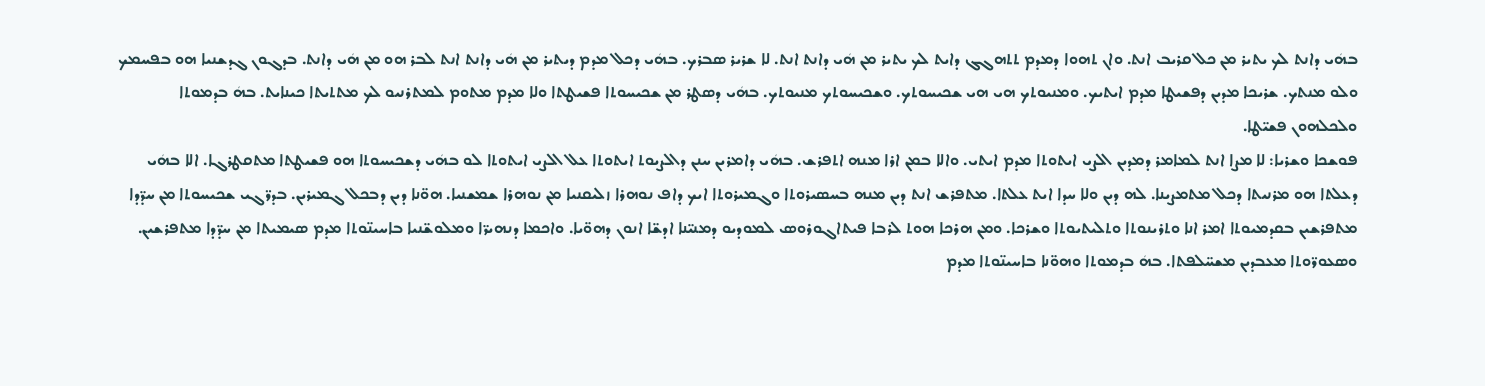ܒܗܿܝ ܕܐܢܬ ܠܟ ܝܬܝܪ ܡܢ ܟܠ ܩܪܝܒ ܐܢܬ. ܘܐܢ ܬܗܘܐ ܕܡܕܡ ܬܬܗܓܓ ܕܐܝܬ ܠܟ ܝܬܝܪ ܡܢ ܗܿܝ ܕܐܢܬ ܐܢܬ. ܠܐ ܫܪܝܪ ܣܒܪܟ. ܒܗܿܝ ܕܟܠ ܡܕܡ ܕܝܬܝܪ ܡܢ ܗܿܝ ܕܐܢܬ ܐܢܬ ܠܒܪ ܗܘ ܡܢ ܗܿܝ ܕܐܢܬ. ܒܕܓܘܢ ܓܕܫܢܝܐ ܗܘ ܒܦܚܡܟ ܘܠܘ ܡܢܬܟ. ܫܪܝܟܐ ܡܕܝܢ ܕܦܫܝܛܐ ܡܕܡ ܐܝܬܝܟ. ܘܡܢܝܘܬܟ ܗܝ ܗܝ ܫܟܝܚܘܬܟ. ܘܫܟܝܚܘܬܟ ܡܢܝܘܬܟ. ܒܗܿܝ ܕܣܛܪ ܡܢ ܫܟܝܚܘܬܐ ܦܫܝܛܬܐ ܘܠܐ ܡܕܡ ܡܬܘܡ ܠܡܬܪܢܝܘ ܠܟ ܡܬܬܝܬܐ ܟܝܢܐܝܬ. ܒܗܿ ܒܕܡܘܬܐ ܘܠܟܠܗܘܢ ܦܫܝ̈ܛܐ.
ܦܘܫܟܐ ܘܫܪܝܐ: ܠܐ ܡܨܐ ܐܢܬ ܠܡܐܡܪ ܕܡܕܝܢ ܐܠܨܝ ܐܝܬܘܬܐ ܡܕܡ ܐܝܬܝ. ܘܐܠܐ ܒܡܢ ܐܪܐ ܡܢܗ ܐܬܦܪܫ. ܒܗܿܝ ܕܐܡܪܝܢ ܚܢܢ ܕܐܠܨܝܘܬ ܐܝܬܘܬܐ ܥܠ ܐܠܨܝ ܐܝܬܘܬܐ ܠܘ ܒܗܿܝ ܕܫܟܝܚܘܬܐ ܗܘ ܦܫܝܛܬܐ ܡܬܩܛܪܓܐ. ܐܠܐ ܒܗܿܝ ܕܥܠܬܐ ܗܘ ܡܪܢܝܬܐ ܕܟܠ ܡܬܡܨܝܢܐ. ܠܗ ܕܝܢ ܘܠܐ ܚܕܐ ܐܝܬ ܥܠܬܐ. ܡܬܦܪܫ ܐܢܬ ܕܝܢ ܡܢܗ ܒܚܣܝܪܘܬܐ ܘܓܡܝܪܘܬܐ ܐܝܟ ܕܐܦ ܢܘܗܪܐ ܙܠܝܩܢܝܐ ܡܢ ܢܘܗܪܐ ܫܡܫܢܝܐ. ܗܘ̈ܢܐ ܕܝܢ ܕܒܟܠ ܓܡܝܪܝܢ. ܒܕܪ̈ܓܝ ܫܟܝܚܘܬܐ ܡܢ ܚܕ̈ܕܐ ܡܬܦܪܫܝܢ ܒܩܕܡܝܘܬܐ ܐܡܪ ܐܢܐ ܘܬܪܝܢܘܬܐ ܘܬܠܝܬܝܘܬܐ ܘܫܪܟܐ. ܘܡܢ ܗܪܟܐ ܗܘܬ ܠܪܒܐ ܦܝܬܐܓܘܪܘܣ ܠܡܘܕܝܘ ܕܡܢܝ̈ܢܐ ܐܕܫ̈ܐ ܐܢܘܢ ܕܗܘ̈ܝܐ. ܘܐܟܡܐ ܕܢܗܝܪ̈ܐ ܘܡܠܘܫ̈ܢܝܐ ܒܐܚܝܢ̈ܘܬܐ ܡܕܡ ܣܝܡܝܬܐ ܡܢ ܚܕ̈ܕܐ ܡܬܦܪܫܝܢ. ܘܣܥܘܪ̈ܘܬܐ ܡܥܒܕܝܢ ܡܫܚ̈ܠܦܬܐ. ܒܗܿ ܒܕܡܘܬܐ ܘܗܘ̈ܢܐ ܒܐܚܝܢ̈ܘܬܐ ܡܕܡ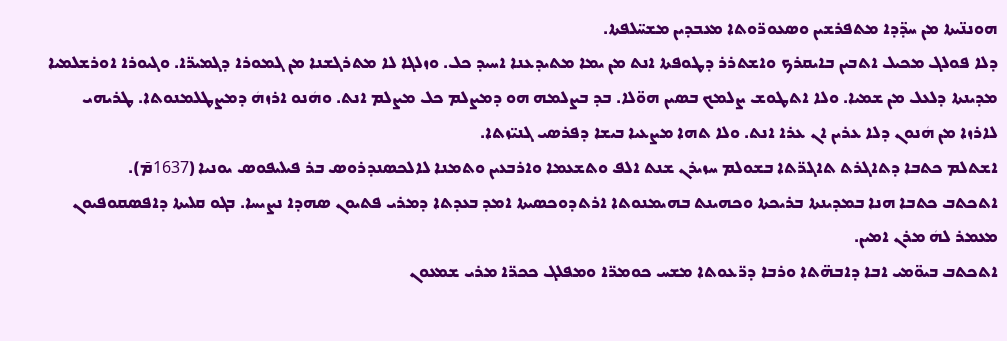ܗܘܢܢ̈ܝܬܐ ܡܢ ܚܕ̈ܕܐ ܡܬܦܪܫܝܢ ܘܣܥܘܪ̈ܘܬܐ ܡܥܒܕܝܢ ܡܫܚ̈ܠܦܬܐ.
ܕܠܐ ܦܘܠܓ ܡܟܝܠ ܐܬܒܝܢ ܒܐܝܩܪܟ ܘܐܫܬܪܪ ܕܛܘܦܬܐ ܐܢܬ ܡܢ ܝܡܐ ܡܬܝܕܥܢܐ ܐܚܝܕ ܟܠ. ܘܙܠܓܐ ܠܐ ܡܬܪܓܫܢܐ ܡܢ ܓܡܘܪܐ ܕܓܡܝܪ̈ܐ. ܘܓܝܘܪܐ ܐܘܪܫܠܡܝܐ ܡܕܝܢܬܐ ܕܠܥܠ ܡܢ ܫܡܝܐ. ܘܠܐ ܐܬܛܘܫ ܨܠܡܟ ܒܣܝܢ ܗܘ̈ܠܐ. ܒܕ ܒܨܠܡܗ ܗܘ ܕܡܨܠܡ ܟܠ ܡܨܠܡ ܐܢܬ. ܘܗܿܢܘ ܐܪܙܗܿ ܕܡܨܛܠܡܢܘܬܐ. ܛܪܝܗܝ ܠܐܪܙܐ ܡܢ ܗܿܢܘܢ ܕܠܐ ܥܪܝܢ ܐܢ ܥܪܐ ܐܢܬ. ܘܠܐ ܬܗܐ ܡܨܥܝܐ ܒܝܫܐ ܕܦܪܣܝ ܓܢܝ̈ܙܬܐ.
ܐܫܬܠܡ ܟܬܒܐ ܕܬܐܓܪܬ ܬܐܓܪ̈ܬܐ ܒܫܘܠܡ ܚܙܝܪܢ ܫܢܬ ܐܠܦ ܘܬܫܥܡܐ ܘܐܪܒܥܝܢ ܘܬܡܢܐ ܠܐܠܟܣܢܕܪܘܣ ܒܪ ܦܝܠܝܦܘܣ ܝܘܢܝܐ (1637ܡ̄).
ܐܬܟܬܒ ܟܬܒܐ ܗܢܐ ܒܡܕܝܢܬܐ ܒܪܝܟܬܐ ܘܟܗܝܢܬ ܒܗܝܡܢܘܬܐ ܐܪܬܕܘܟܣܝܬܐ ܐܡܕ ܒܥܕܬܐ ܕܡܪܝ ܦܬܝܘܢ ܣܗܕܐ ܢܨܝܚܐ. ܒܓܘ ܩܠܝܬܐ ܕܐܦܣܩܘܦܝܘܢ ܡܥܡܪ ܠܗܿ ܡܪܢ ܐܡܝܢ.
ܐܬܟܬܒ ܒܝܘ̈ܡܝ ܐܒܐ ܕܐܒܗ̈ܬܐ ܘܪܒܐ ܕܪ̈ܥܘܬܐ ܡܫܚ ܟܘܡܪ̈ܐ ܘܡܦܠܓ ܟܟܪ̈ܐ ܡܪܝ ܫܡܥܘܢ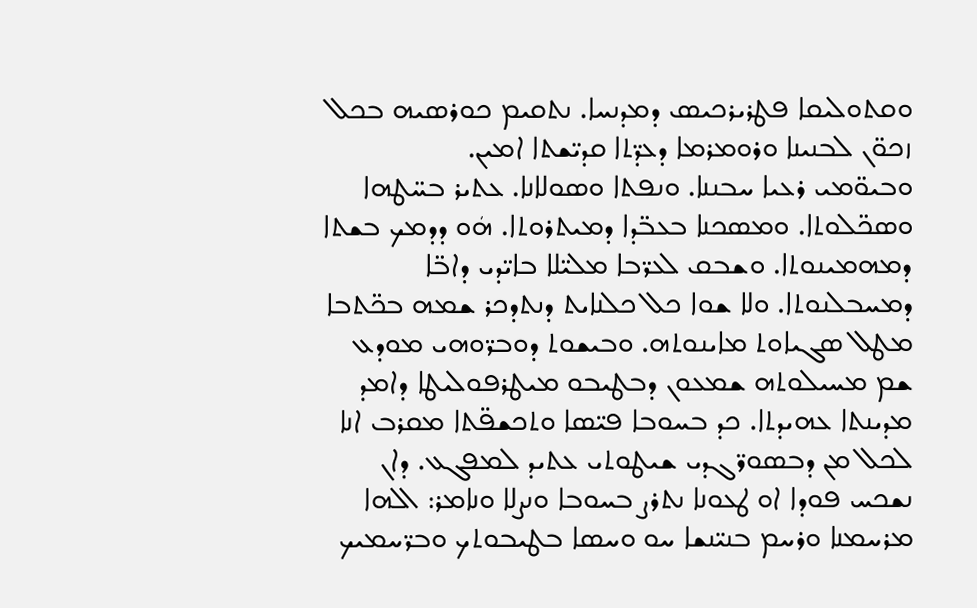ܘܩܬܘܠܝܩܐ ܦܛܪܝܪܟܝܣ ܕܡܕܢܚܐ. ܢܬܩܝܡ ܟܘܪܣܝܗ ܒܟܠ ܙܟܘ̈ܢ ܠܒܢܝܢܐ ܘܪܘܡܪܡܐ ܕܥܕ̈ܬܐ ܩܕܝ̈ܫܬܐ ܐܡܝܢ.
ܘܒܝܘ̈ܡܝ ܪܥܝܐ ܚܒܢܢܐ. ܘܢܦܬܐ ܘܣܘܠܐܢܐ. ܥܬܝܪ ܒܚ̈ܛܗܐ ܘܣܟ̈ܠܘܬܐ. ܘܡܣܟܢܐ ܒܥܒ̈ܕܐ ܕܡܝܬܪܘܬܐ. ܗܿܘ ܕܕܡܟ ܒܫܬܐ ܕܡܗܡܝܢܘܬܐ. ܘܫܒܩ ܠܥܪ̈ܒܐ ܡܠܝ̈ܠܐ ܒܐܝ̈ܕܝ ܕܐܒ̈ܐ ܕܡܚܒܠܢܘܬܐ. ܘܠܐ ܫܘܐ ܟܠ ܟܠܢܐܝܬ ܕܢܬܕܟܪ ܫܡܗ ܒܟ̈ܬܒܐ ܡܛܠ ܣܓܝܐܘܬ ܡܐܝܢܘܬܗ. ܘܒܝܫܘܬ ܕܘܒܪ̈ܘܗܝ ܡܘܕܥ ܫܡ ܡܚܝܠܘܬܗ ܫܡܥܘܢ ܕܒܛܝܒܘ ܡܝܛܪܦܘܠܝܛܐ ܕܐܡܕ ܡܕܝܢܬܐ ܥܗܝܕܬܐ. ܟܕ ܒܚܘܒܐ ܦܝ̈ܣܐ ܘܬܟܫܦ̈ܬܐ ܡܩܪܒ ܐܢܐ ܠܟܠ ܡܢ ܕܒܣܘܪ̈ܓܕܝ ܫܝܛܘܬܝ ܥܬܝܕ ܠܡܦܓܥ. ܕܐܢ ܢܫܟܚ ܦܘܕܐ ܐܘ ܛܥܘܢܐ ܢܬܪܨ ܒܚܘܒܐ ܘܢܨܠܐ ܘܢܐܡܪ: ܐܠܗܐ ܡܪܚܡܢܐ ܘܪܚܡ ܒܢܝ̈ܢܫܐ ܚܘ ܘܚܣܐ ܒܛܝܒܘܬܟ ܘܒܪ̈ܚܡܝܟ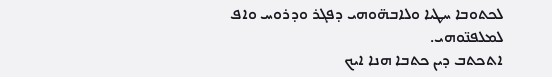ܠܟܬܘܒܐ ܚܛܝܐ ܘܠܐܒܗ̈ܘܗܝ ܕܦܓܪ ܘܕܪܘܚ ܘܐܦ ܠܡܠܦܢ̈ܘܗܝ.
ܐܬܟܬܒ ܕܝܢ ܟܬܒܐ ܗܢܐ ܐܝܟ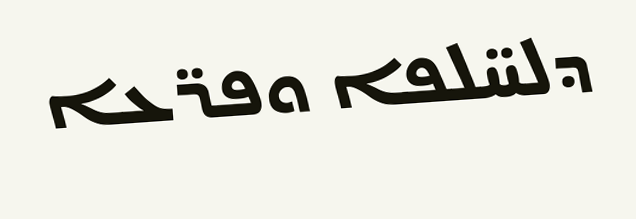ܕܠܚ̈ܠܦܐ ܘܦܪ̈ܥܐ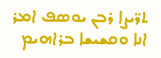ܬܪ̈ܝܨܐ ܪܒܢ ܝܘܣܦ ܐܡܪ ܐܢܐ ܘܩܫܝܫܐ ܒܪܐܗܝܡ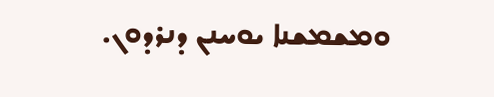ܘܡܫܡܫܢܐ ܝܘܚܢܢ ܕܢܪܕܘܢ.